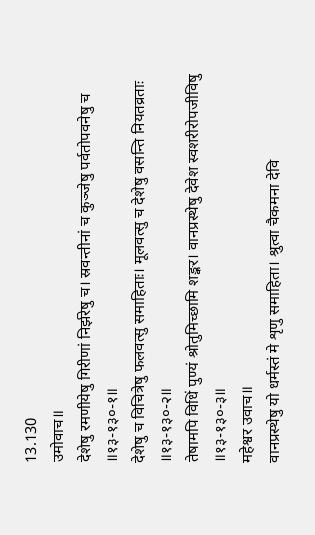13.130
उमोवाच॥
देशेषु रमणीयेषु गिरीणां निर्झरेषु च। स्रवन्तीनां च कुञ्जेषु पर्वतोपवनेषु च ॥१३-१३०-१॥
देशेषु च विचित्रेषु फलवत्सु समाहिताः। मूलवत्सु च देशेषु वसन्ति नियतव्रताः ॥१३-१३०-२॥
तेषामपि विधिं पुण्यं श्रोतुमिच्छामि शङ्कर। वानप्रस्थेषु देवेश स्वशरीरोपजीविषु ॥१३-१३०-३॥
महेश्वर उवाच॥
वानप्रस्थेषु यो धर्मस्तं मे शृणु समाहिता। श्रुत्वा चैकमना देवि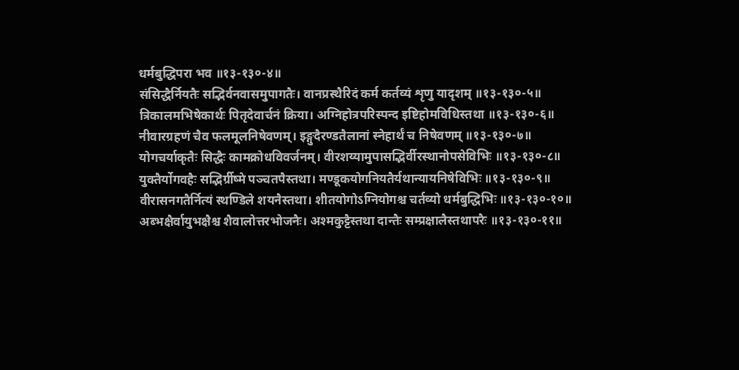धर्मबुद्धिपरा भव ॥१३-१३०-४॥
संसिद्धैर्नियतैः सद्भिर्वनवासमुपागतैः। वानप्रस्थैरिदं कर्म कर्तव्यं शृणु यादृशम् ॥१३-१३०-५॥
त्रिकालमभिषेकार्थः पितृदेवार्चनं क्रिया। अग्निहोत्रपरिस्पन्द इष्टिहोमविधिस्तथा ॥१३-१३०-६॥
नीवारग्रहणं चैव फलमूलनिषेवणम्। इङ्गुदैरण्डतैलानां स्नेहार्थं च निषेवणम् ॥१३-१३०-७॥
योगचर्याकृतैः सिद्धैः कामक्रोधविवर्जनम्। वीरशय्यामुपासद्भिर्वीरस्थानोपसेविभिः ॥१३-१३०-८॥
युक्तैर्योगवहैः सद्भिर्ग्रीष्मे पञ्चतपैस्तथा। मण्डूकयोगनियतैर्यथान्यायनिषेविभिः ॥१३-१३०-९॥
वीरासनगतैर्नित्यं स्थण्डिले शयनैस्तथा। शीतयोगोऽग्नियोगश्च चर्तव्यो धर्मबुद्धिभिः ॥१३-१३०-१०॥
अब्भक्षैर्वायुभक्षैश्च शैवालोत्तरभोजनैः। अश्मकुट्टैस्तथा दान्तैः सम्प्रक्षालैस्तथापरैः ॥१३-१३०-११॥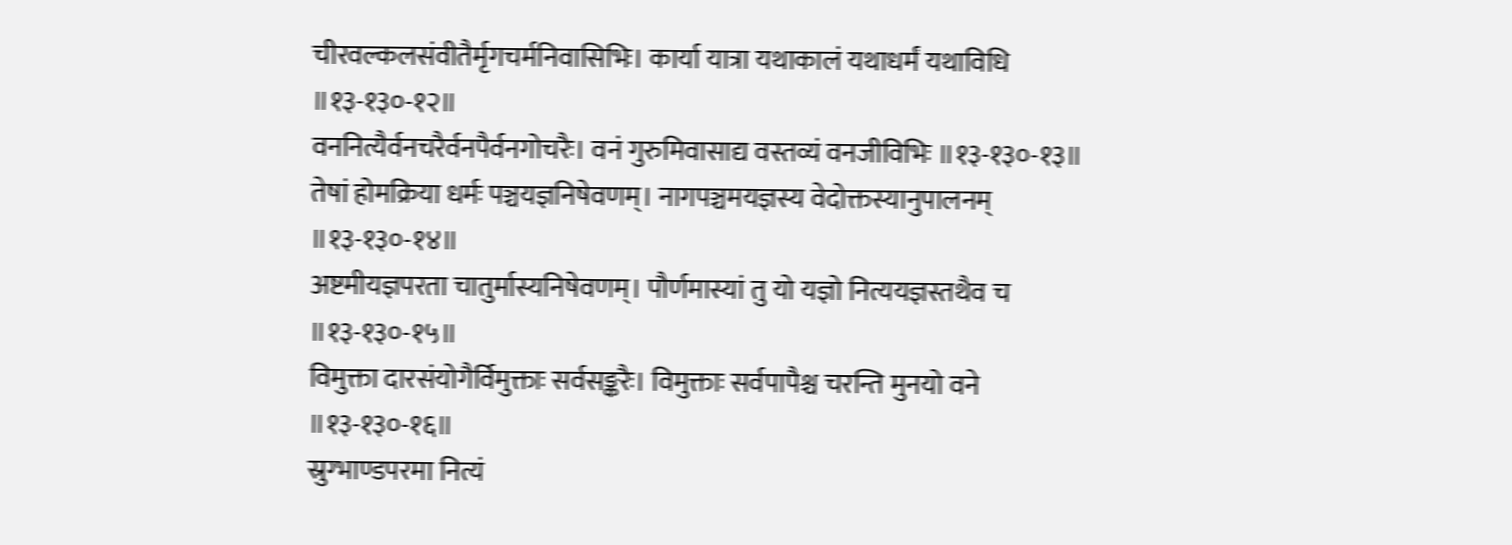चीरवल्कलसंवीतैर्मृगचर्मनिवासिभिः। कार्या यात्रा यथाकालं यथाधर्मं यथाविधि ॥१३-१३०-१२॥
वननित्यैर्वनचरैर्वनपैर्वनगोचरैः। वनं गुरुमिवासाद्य वस्तव्यं वनजीविभिः ॥१३-१३०-१३॥
तेषां होमक्रिया धर्मः पञ्चयज्ञनिषेवणम्। नागपञ्चमयज्ञस्य वेदोक्तस्यानुपालनम् ॥१३-१३०-१४॥
अष्टमीयज्ञपरता चातुर्मास्यनिषेवणम्। पौर्णमास्यां तु यो यज्ञो नित्ययज्ञस्तथैव च ॥१३-१३०-१५॥
विमुक्ता दारसंयोगैर्विमुक्ताः सर्वसङ्करैः। विमुक्ताः सर्वपापैश्च चरन्ति मुनयो वने ॥१३-१३०-१६॥
स्रुग्भाण्डपरमा नित्यं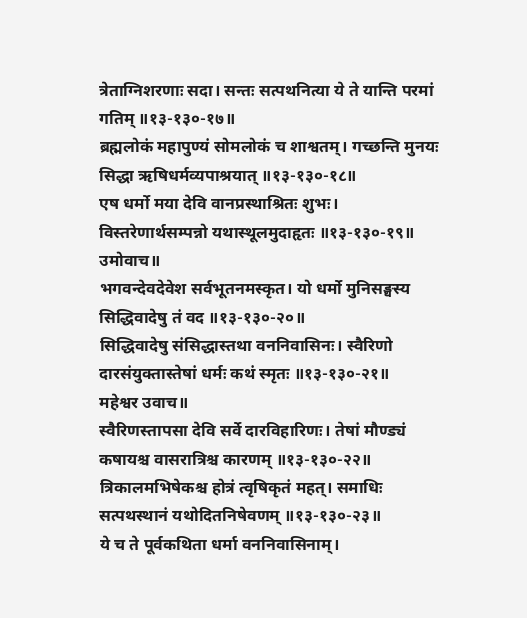त्रेताग्निशरणाः सदा। सन्तः सत्पथनित्या ये ते यान्ति परमां गतिम् ॥१३-१३०-१७॥
ब्रह्मलोकं महापुण्यं सोमलोकं च शाश्वतम्। गच्छन्ति मुनयः सिद्धा ऋषिधर्मव्यपाश्रयात् ॥१३-१३०-१८॥
एष धर्मो मया देवि वानप्रस्थाश्रितः शुभः। विस्तरेणार्थसम्पन्नो यथास्थूलमुदाहृतः ॥१३-१३०-१९॥
उमोवाच॥
भगवन्देवदेवेश सर्वभूतनमस्कृत। यो धर्मो मुनिसङ्घस्य सिद्धिवादेषु तं वद ॥१३-१३०-२०॥
सिद्धिवादेषु संसिद्धास्तथा वननिवासिनः। स्वैरिणो दारसंयुक्तास्तेषां धर्मः कथं स्मृतः ॥१३-१३०-२१॥
महेश्वर उवाच॥
स्वैरिणस्तापसा देवि सर्वे दारविहारिणः। तेषां मौण्ड्यं कषायश्च वासरात्रिश्च कारणम् ॥१३-१३०-२२॥
त्रिकालमभिषेकश्च होत्रं त्वृषिकृतं महत्। समाधिः सत्पथस्थानं यथोदितनिषेवणम् ॥१३-१३०-२३॥
ये च ते पूर्वकथिता धर्मा वननिवासिनाम्।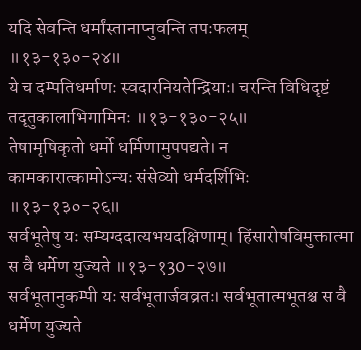यदि सेवन्ति धर्मांस्तानाप्नुवन्ति तपःफलम् ॥१३-१३०-२४॥
ये च दम्पतिधर्माणः स्वदारनियतेन्द्रियाः। चरन्ति विधिदृष्टं तदृतुकालाभिगामिनः ॥१३-१३०-२५॥
तेषामृषिकृतो धर्मो धर्मिणामुपपद्यते। न कामकारात्कामोऽन्यः संसेव्यो धर्मदर्शिभिः ॥१३-१३०-२६॥
सर्वभूतेषु यः सम्यग्ददात्यभयदक्षिणाम्। हिंसारोषविमुक्तात्मा स वै धर्मेण युज्यते ॥१३-१30-२७॥
सर्वभूतानुकम्पी यः सर्वभूतार्जवव्रतः। सर्वभूतात्मभूतश्च स वै धर्मेण युज्यते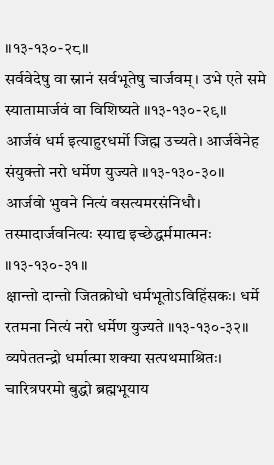॥१३-१३०-२८॥
सर्ववेदेषु वा स्नानं सर्वभूतेषु चार्जवम्। उभे एते समे स्यातामार्जवं वा विशिष्यते ॥१३-१३०-२९॥
आर्जवं धर्म इत्याहुरधर्मो जिह्म उच्यते। आर्जवेनेह संयुक्तो नरो धर्मेण युज्यते ॥१३-१३०-३०॥
आर्जवो भुवने नित्यं वसत्यमरसंनिधौ। तस्मादार्जवनित्यः स्याद्य इच्छेद्धर्ममात्मनः ॥१३-१३०-३१॥
क्षान्तो दान्तो जितक्रोधो धर्मभूतोऽविहिंसकः। धर्मे रतमना नित्यं नरो धर्मेण युज्यते ॥१३-१३०-३२॥
व्यपेततन्द्रो धर्मात्मा शक्या सत्पथमाश्रितः। चारित्रपरमो बुद्धो ब्रह्मभूयाय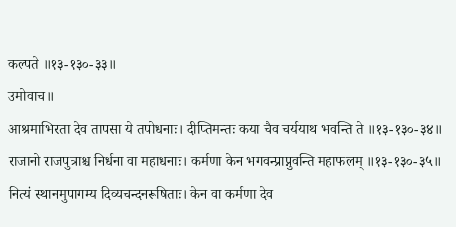कल्पते ॥१३-१३०-३३॥
उमोवाच॥
आश्रमाभिरता देव तापसा ये तपोधनाः। दीप्तिमन्तः कया चैव चर्ययाथ भवन्ति ते ॥१३-१३०-३४॥
राजानो राजपुत्राश्च निर्धना वा महाधनाः। कर्मणा केन भगवन्प्राप्नुवन्ति महाफलम् ॥१३-१३०-३५॥
नित्यं स्थानमुपागम्य दिव्यचन्दनरूषिताः। केन वा कर्मणा देव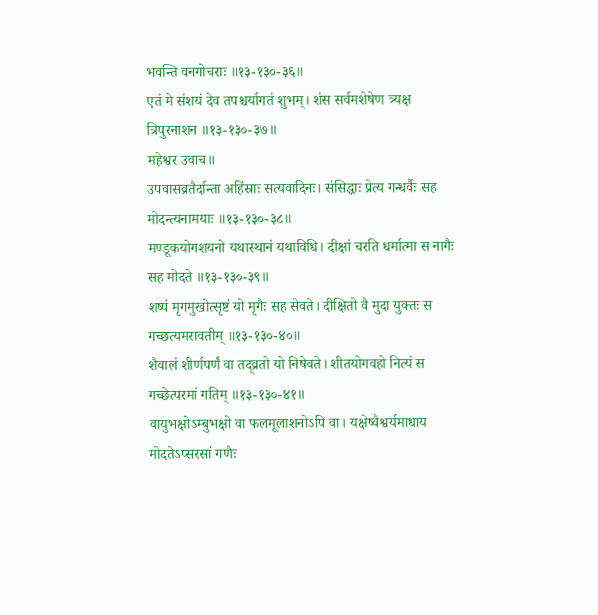भवन्ति वनगोचराः ॥१३-१३०-३६॥
एतं मे संशयं देव तपश्चर्यागतं शुभम्। शंस सर्वमशेषेण त्र्यक्ष त्रिपुरनाशन ॥१३-१३०-३७॥
महेश्वर उवाच॥
उपवासव्रतैर्दान्ता अहिंस्राः सत्यवादिनः। संसिद्धाः प्रेत्य गन्धर्वैः सह मोदन्त्यनामयाः ॥१३-१३०-३८॥
मण्डूकयोगशयनो यथास्थानं यथाविधि। दीक्षां चरति धर्मात्मा स नागैः सह मोदते ॥१३-१३०-३९॥
शष्पं मृगमुखोत्सृष्टं यो मृगैः सह सेवते। दीक्षितो वै मुदा युक्तः स गच्छत्यमरावतीम् ॥१३-१३०-४०॥
शैवालं शीर्णपर्णं वा तद्व्रतो यो निषेवते। शीतयोगवहो नित्यं स गच्छेत्परमां गतिम् ॥१३-१३०-४१॥
वायुभक्षोऽम्बुभक्षो वा फलमूलाशनोऽपि वा। यक्षेष्वैश्वर्यमाधाय मोदतेऽप्सरसां गणैः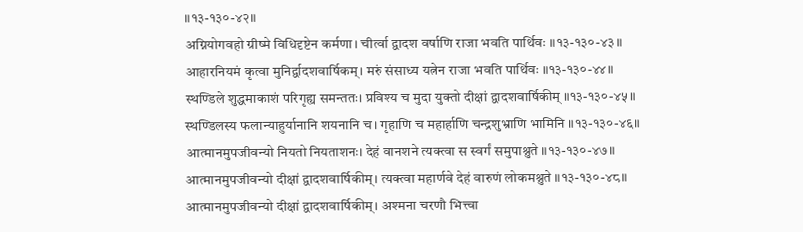॥१३-१३०-४२॥
अग्नियोगवहो ग्रीष्मे विधिदृष्टेन कर्मणा। चीर्त्वा द्वादश वर्षाणि राजा भवति पार्थिवः ॥१३-१३०-४३॥
आहारनियमं कृत्वा मुनिर्द्वादशवार्षिकम्। मरुं संसाध्य यत्नेन राजा भवति पार्थिवः ॥१३-१३०-४४॥
स्थण्डिले शुद्धमाकाशं परिगृह्य समन्ततः। प्रविश्य च मुदा युक्तो दीक्षां द्वादशवार्षिकीम् ॥१३-१३०-४५॥
स्थण्डिलस्य फलान्याहुर्यानानि शयनानि च। गृहाणि च महार्हाणि चन्द्रशुभ्राणि भामिनि ॥१३-१३०-४६॥
आत्मानमुपजीवन्यो नियतो नियताशनः। देहं वानशने त्यक्त्वा स स्वर्गं समुपाश्नुते ॥१३-१३०-४७॥
आत्मानमुपजीवन्यो दीक्षां द्वादशवार्षिकीम्। त्यक्त्वा महार्णवे देहं वारुणं लोकमश्नुते ॥१३-१३०-४८॥
आत्मानमुपजीवन्यो दीक्षां द्वादशवार्षिकीम्। अश्मना चरणौ भित्त्वा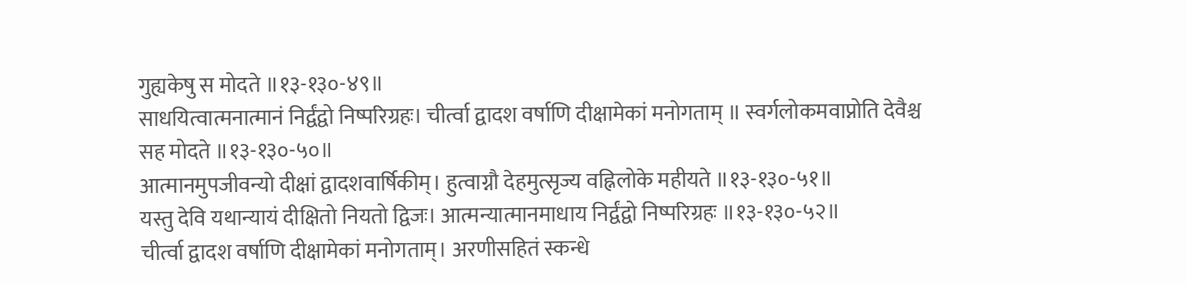गुह्यकेषु स मोदते ॥१३-१३०-४९॥
साधयित्वात्मनात्मानं निर्द्वंद्वो निष्परिग्रहः। चीर्त्वा द्वादश वर्षाणि दीक्षामेकां मनोगताम् ॥ स्वर्गलोकमवाप्नोति देवैश्च सह मोदते ॥१३-१३०-५०॥
आत्मानमुपजीवन्यो दीक्षां द्वादशवार्षिकीम्। हुत्वाग्नौ देहमुत्सृज्य वह्निलोके महीयते ॥१३-१३०-५१॥
यस्तु देवि यथान्यायं दीक्षितो नियतो द्विजः। आत्मन्यात्मानमाधाय निर्द्वंद्वो निष्परिग्रहः ॥१३-१३०-५२॥
चीर्त्वा द्वादश वर्षाणि दीक्षामेकां मनोगताम्। अरणीसहितं स्कन्धे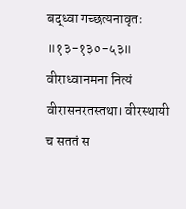बद्ध्वा गच्छत्यनावृतः ॥१३-१३०-५३॥
वीराध्वानमना नित्यं वीरासनरतस्तथा। वीरस्थायी च सततं स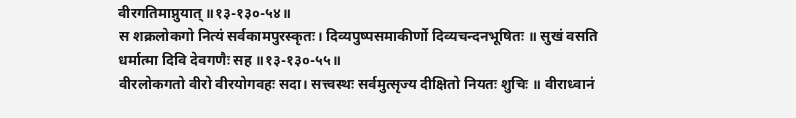वीरगतिमाप्नुयात् ॥१३-१३०-५४॥
स शक्रलोकगो नित्यं सर्वकामपुरस्कृतः। दिव्यपुष्पसमाकीर्णो दिव्यचन्दनभूषितः ॥ सुखं वसति धर्मात्मा दिवि देवगणैः सह ॥१३-१३०-५५॥
वीरलोकगतो वीरो वीरयोगवहः सदा। सत्त्वस्थः सर्वमुत्सृज्य दीक्षितो नियतः शुचिः ॥ वीराध्वानं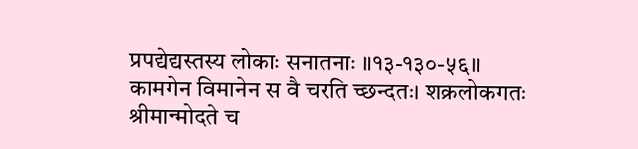प्रपद्येद्यस्तस्य लोकाः सनातनाः ॥१३-१३०-५६॥
कामगेन विमानेन स वै चरति च्छन्दतः। शक्रलोकगतः श्रीमान्मोदते च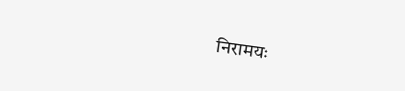निरामयः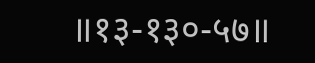॥१३-१३०-५७॥